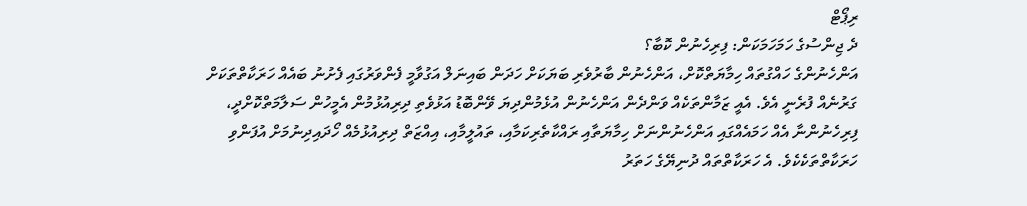ރިޕޯޓް
ދެ ޖިންސުގެ ހަމަހަމަކަން: ފިރިހެނުން ކޮބާ؟
އަންހެނުންގެ ހައްގުތައް ހިމާޔަތްކޮށް، އަންހެނުން ބާރުވެރި ބަޔަކަށް ހަދަން ބައިނަލް އަގުވާމީ ފެންވަރުގައި ފެށުނު ބައެއް ހަރަކާތްތަކަށް ގަރުނެއް ފުރެނީ އެވެ. އެއީ ޒަމާންތަކެއް ވަންދެން އަންހެނުން އުޅެމުންދިޔަ ވޭންބޮޑު އަޅުވެތި ދިރިއުޅުމުން އެމީހުން ސަލާމަތްކޮށްދީ، ފިރިހެނުންނާ އެއް ހަމައެއްގައި އަންހެނުންނަށް ހިމާޔަތާއި ރައްކާތެރިކަމާއި، ތައުލީމާއި، އިއްޒަތް ދިރިއުޅުމެއް ހޯދައިދިނުމަށް އުފަންވި ހަރަކާތްތަކެކެވެ. އެ ހަރަކާތްތައް ދުނިޔޭގެ ހަތަރު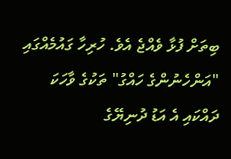ބިތަށް ފުޅާ ވެއްޖެ އެވެ. ހުރިހާ ގައުމެއްގައި "އަންހެނުންގެ ހައްގު" ތަކުގެ ވާހަކަ ދައްކައި އެ އަޑު ދުނިޔޭގެ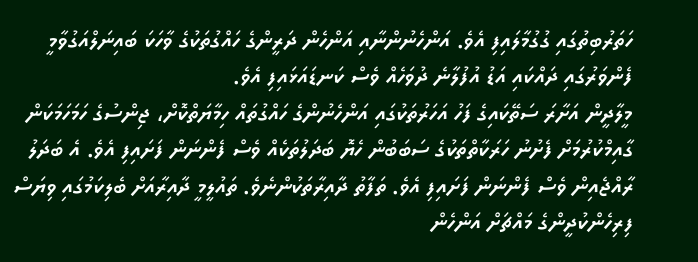ހަތަރުބިތުގައި ގުގުމާލައިފި އެވެ. އަންހެނުންނާއި އަންހެން ދަރީންގެ ހައްގުތަކުގެ ވާހަކަ ބައިނަލްއަގުވާމީ ފެންވަރުގައި ދައްކައި އަޑު އުފުލާނެ ދުވަހެއް ވެސް ކަނޑައަޅައިފި އެވެ.
މީލާދީން އަށާރަ ސަތޭކައިގެ ފަހު އަހަރުތަކުގައި އަންހެނުންގެ ހައްގުތައް ހިމާޔަތްކޮށް، ޖިންސުގެ ހަމަހަމަކަން ގާއިމްކުރުމަށް ފެށުނު ހަރަކާތްތަކުގެ ސަބަބުން ހެޔޮ ބަދަލުތަކެއް ވެސް ފެންނަން ފަށައިފި އެވެ. އެ ބަދަލު ރާއްޖެއިން ވެސް ފެންނަން ފަށައިފި އެވެ. ތަފާތު ދާއިރާތަކުންނެވެ. ތައުލީމީ ދާއިރާއަށް ބެލިކަމުގައި ވިޔަސް ފިރިހެންކުދީންގެ މައްޗަށް އަންހެން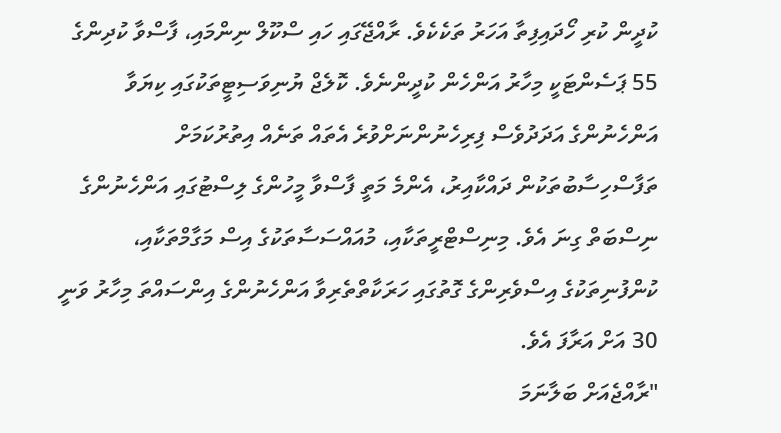ކުދީން ކުރި ހޯދައިފިތާ އަހަރު ތަކެކެވެ. ރާއްޖޭގައި ހައި ސްކޫލް ނިންމައި، ފާސްވާ ކުދިންގެ 55 ޕަސެންޓަކީ މިހާރު އަންހެން ކުދީންނެވެ. ކޮލެޖް ޔުނިވަސިޓީތަކުގައި ކިޔަވާ އަންހެނުންގެ އަދަދުވެސް ފިރިހެނުންނަށްވުރެ އެތައް ތަނެއް އިތުރުކަމަށް ތަފާސްހިސާބުތަކުން ދައްކާއިރު، އެންމެ މަތީ ފާސްވާ މީހުންގެ ލިސްޓުގައި އަންހެނުންގެ ނިސްބަތް ގިނަ އެވެ. މިނިސްޓްރީތަކާއި، މުއައްސަސާތަކުގެ އިސް މަގާމްތަކާއި، ކުންފުނިތަކުގެ އިސްވެރިންގެ ގޮތުގައި ހަރަކާތްތެރިވާ އަންހެނުންގެ އިންސައްތަ މިހާރު ވަނީ 30 އަށް އަރާފަ އެވެ.
"ރާއްޖެއަށް ބަލާނަމަ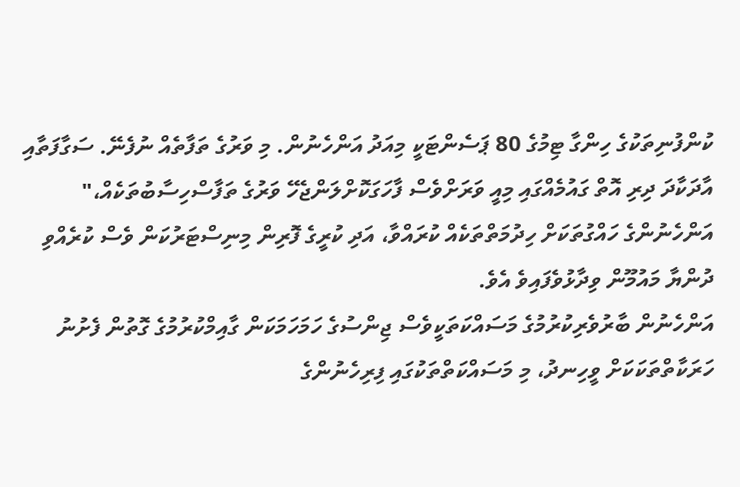ކުންފުނިތަކުގެ ހިންގާ ޓިމުގެ 80 ޕަސެންޓަކީ މިއަދު އަންހެނުން. މި ވަރުގެ ތަފާތެއް ނުފެނޭ. ސަގާފަތާއި އާދަކާދަ ދިރި އޮތް ގައުމެއްގައި މިއީ ވަރަށްވެސް ފާހަގަކޮށްލަންޖެހޭ ވަރުގެ ތަފާސްހިސާބުތަކެއް،" އަންހެނުންގެ ހައްގުތަކަށް ހިދުމަތްތަކެއް ކުރައްވާ، އަދި ކުރީގެ ފޮރިން މިނިސްޓަރުކަން ވެސް ކުރެއްވި ދުންޔާ މައުމޫން ވިދާޅުވެފައިވެ އެވެ.
އަންހެނުން ބާރުވެރިކުރުމުގެ މަސައްކަތަކީވެސް ޖިންސުގެ ހަމަހަމަކަން ގާއިމްކުރުމުގެ ގޮތުން ފެށުނު ހަރަކާތްތަކަކަށް ވީހިނދު، މި މަސައްކަތްތަކުގައި ފިރިހެނުންގެ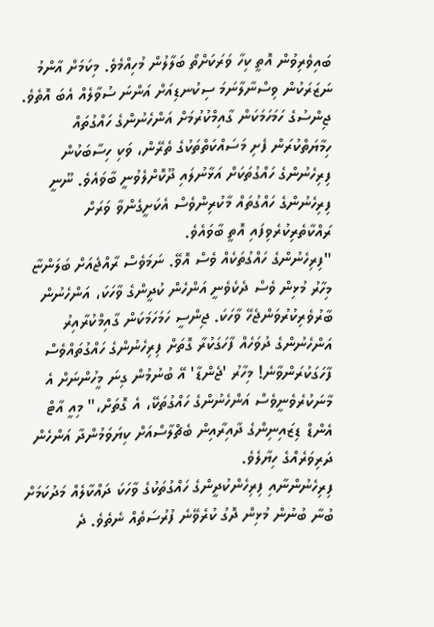ބައިވެރިވުން އޮތީ ކިހާ ވަރަކަށްތޯ ބަލާލުން މުހިއްމެވެ. މިކަމަށް އާންމު ނަޒަރަކުން ވިސްނާލާނަމަ ސިކުނޑިއަށް އަންނަ ސުވާލެއް އެބަ އޮތެވެ. ޖިންސުގެ ހަމަހަމަކަން ގާއިމްކުރުމަށް އަންހެނުންގެ ހައްގުތައް ހިމާޔަތްކުރަން ފެށި މަސައްކަތްތަކުގެ ތެރޭން، ވަކި ހިސާބަކުން ފިރިހެނުންގެ ހައްގުތަކަށް އަޅާނުލައި ދޫކޮށްލެވުނީ ބާވައެވެ. ނޫނީ ފިރިހެނުންގެ ހައްގުތައް މާކުރިންވެސް އެކަށީގެންވާ ވަރަށް ރައްކާތެރިކުރެވިފައި އޮތީ ބާވައެވެ.
"ފިރިހެނުންގެ ހައްގުތަކެއް ވެސް އޮވޭ. ނަމަވެސް ރާއްޖެއަށް ބަލަންޏާ މިހާރު މުޅިން ވެސް ދެކެވެނީ އަންހެން ކުދީންގެ ވާހަކަ، އަންހެނުން ބާރުވެރިކުރުވަންޖެހޭ ވާހަކަ. ޖިންސީ ހަމަހަމަކަން ގާއިމްކުރާއިރު އަންހެނުންގެ ދުވަހެއް ފާހަގަކުރާ ގޮތަށް ފިރިހެނުންގެ ހައްގުތައްވެސް ފާހަގަކުރަންވާނެ! މިހާރު 'ޖެންޑާ' އޭ ބުނުމުން ގިނަ މީހުންނަށް އެ މާނަކުރެވެނީވެސް އަންހެނުންގެ ހައްގުތަކޭ، އެ ގޮތަށް،" މިއީ އާޓް އެންޑް ޑިޒައިނިންގެ ދާއިރާއިން ބެޗްލާސްއަށް ކިޔަވަމުންދާ އަންހެން ދަރިވަރެއްގެ ހިޔާލެވެ.
ފިރިހެނުންނާއި ފިރިހެންކުދީންގެ ހައްގުތަކުގެ ވާހަކަ ދައްކާލެއް މަދުކަމަށް ބުނާ ބުނުން މުޅިން ދޮގު ކުރެވޭނެ ފުރުސަތެއް ނެތެވެ. ދެ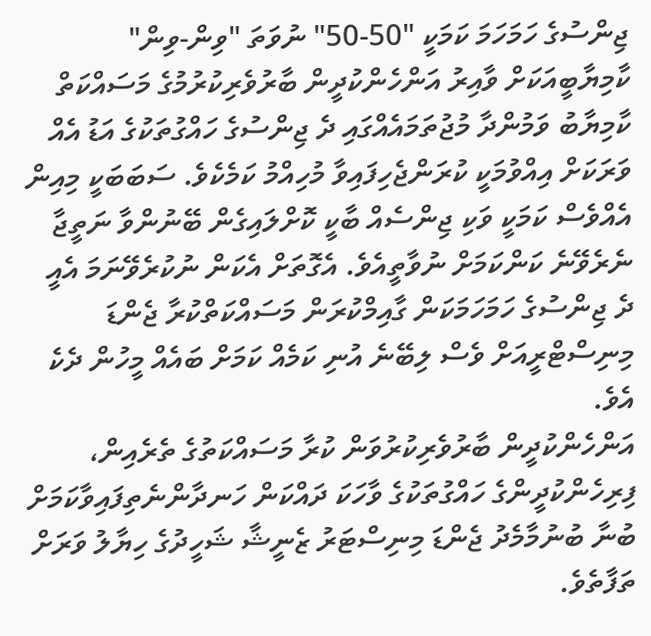ޖިންސުގެ ހަމަހަމަ ކަމަކީ "50-50" ނުވަތަ "ވިން-ވިން" ކާމިޔާބީއަކަށް ވާއިރު އަންހެންކުދީން ބާރުވެރިކުރުމުގެ މަސައްކަތް ކާމިޔާބު ވަމުންދާ މުޖުތަމައެއްގައި ދެ ޖިންސުގެ ހައްގުތަކުގެ އަޑު އެއް ވަރަކަށް އިއްވުމަކީ ކުރަންޖެހިފައިވާ މުހިއްމު ކަމެކެވެ. ސަބަބަކީ މިއިން އެއްވެސް ކަމަކީ ވަކި ޖިންސެއް ބާކީ ކޮށްލައިގެން ބޭނުންވާ ނަތީޖާ ނެރެވޭނެ ކަންކަމަށް ނުވާތީއެވެ. އެގޮތަށް އެކަން ނުކުރެވޭނަމަ އެއީ ދެ ޖިންސުގެ ހަމަހަމަކަން ގާއިމްކުރަން މަސައްކަތްކުރާ ޖެންޑަ މިނިސްޓްރީއަށް ވެސް ލިބޭނެ އުނި ކަމެއް ކަމަށް ބައެއް މީހުން ދެކެ އެވެ.
އަންހެންކުދީން ބާރުވެރިކުރުވަން ކުރާ މަސައްކަތުގެ ތެރެއިން، ފިރިހެންކުދީންގެ ހައްގުތަކުގެ ވާހަކަ ދައްކަން ހަނދާންނެތިފައިވާކަމަށް ބުނާ ބުނުމާމެދު ޖެންޑަ މިނިސްޓަރު ޒެނީޝާ ޝަހީދުގެ ހިޔާލު ވަރަށް ތަފާތެވެ.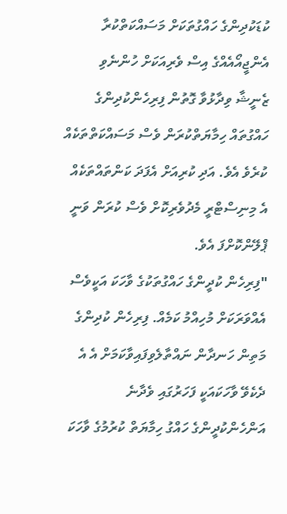ކުޑަކުދިންގެ ހައްގުތަކަށް މަސައްކަތްކުރާ އެންޖީއޯއެއްގެ އިސް ވެރިއަކަށް ހުންނެވި ޒެނީޝާ ވިދާޅުވާ ގޮތުން ފިރިހެންކުދިންގެ ހައްގުތައް ހިމާޔަތްކުރަން ވެސް މަސައްކަތްތަކެއް ކުރެވެ އެވެ. އަދި ކުރިއަށް އެފަދަ ކަންތައްތަކެއް އެ މިނިސްޓްރީ މެދުވެރިކޮށް ވެސް ކުރަން ވަނީ ޕްލޭންކޮށްފަ އެވެ.
"ފިރިހެން ކުދީންގެ ހައްގުތަކުގެ ވާހަކަ އަކީވެސް އެއްވަރަކަށް މުހިއްމު ކަމެއް. ފިރިހެން ކުދިންގެ މަތިން ހަނދާން ނައްތާލެވިފައިވާކަމަށް އެ އެ ދެކެވޭ ވާހަކައަކީ ފަހަރުގައި ވެދާނެ އަންހެންކުދީންގެ ހައްގު ހިމާޔަތް ކުރުމުގެ ވާހަކަ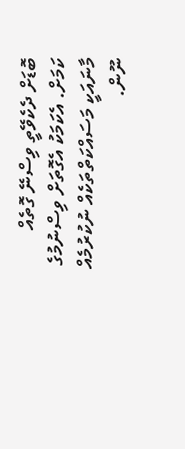ބޮޑަށް ދެކެވޭތީ ވިސްނޭ ގޮތެއް ކަމަށް. އެކަމަކު އެގޮތަށް ވިސްނުމުގެ މާނައަކީ މަސައްކަތްތަކެއް ނުކުރުމެއް ނޫން.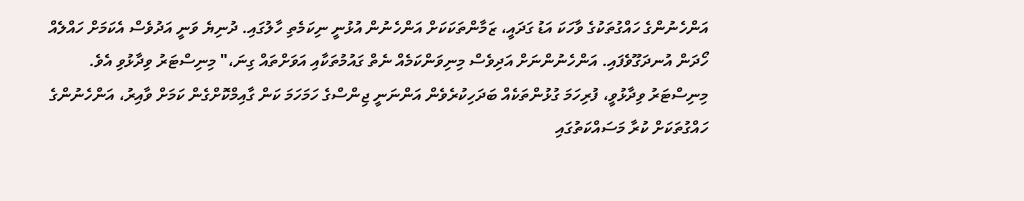އަންހެނުންގެ ހައްގުތަކުގެ ވާހަކަ އަޑު ގަދައީ، ޒަމާންތަކަކަށް އަންހެނުން އުޅުނީ ނިކަމެތި ހާލުގައި. ދުނިޔެ ވަނީ އަދުވެސް އެކަމަށް ހައްލެއް ހޯދަން އުނދަގޫވެފައި. އަންހެނުންނަށް އަދިވެސް މިނިވަންކަމެއް ނެތް ގައުމުތަކާއި އަވަށްތައް ގިނަ،" މިނިސްޓަރު ވިދާޅުވި އެވެ.
މިނިސްޓަރު ވިދާޅުވީ، ފުރިހަމަ ގުޅުންތަކެއް ބަދަހިކުރެވެން އަންނަނީ ޖިންސްގެ ހަމަހަމަ ކަން ގާއިމްކޮށްގެން ކަމަށް ވާއިރު، އަންހެނުންގެ ހައްގުތަކަށް ކުރާ މަސައްކަތުގައި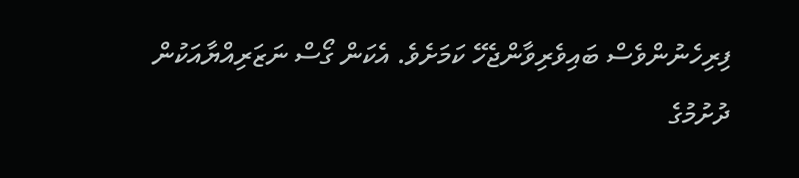ފިރިހެނުންވެސް ބައިވެރިވާންޖެހޭ ކަމަށެވެ. އެކަން ގޯސް ނަޒަރިއްޔާއަކުން ދުށުމުގެ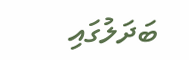ބަދަލުގައި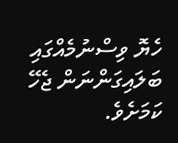ހެޔޮ ވިސްނުމެއްގައި ބަލައިގަންނަން ޖެހޭ ކަމަށެވެ.